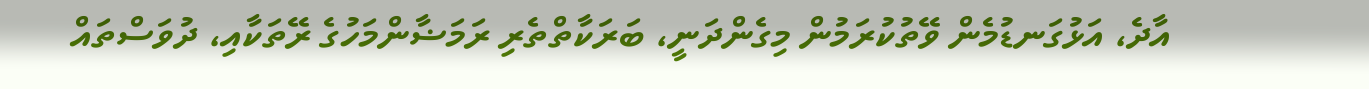އާދެ، އަޅުގަނޑުމެން ވޭތުކުރަމުން މިގެންދަނީ، ބަރަކާތްތެރި ރަމަޟާންމަހުގެ ރޭތަކާއި، ދުވަސްތައް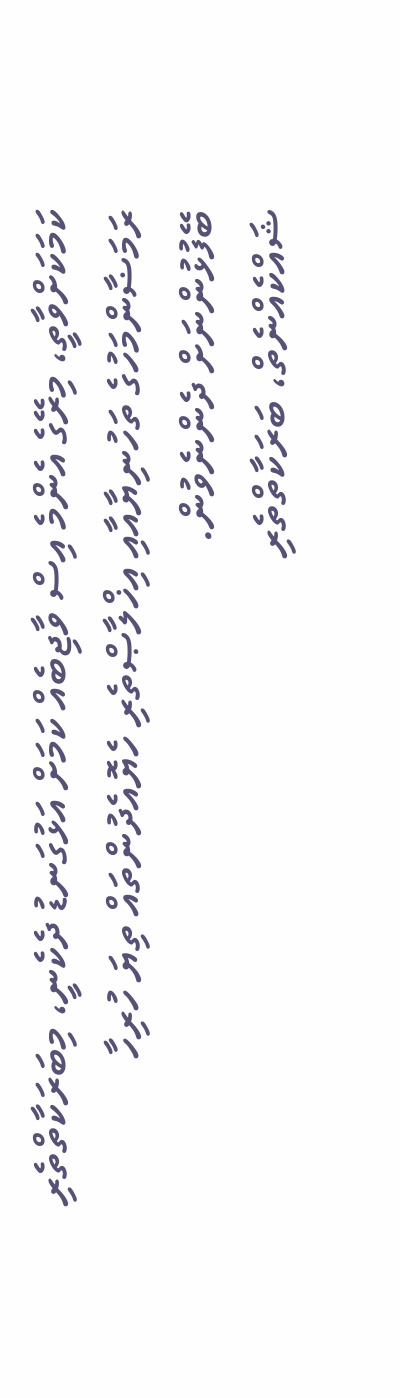ކަމަކަށްވާތީ، މިރޭގެ އެންމެ އިސް ވާޖިބެއް ކަމަށް އަޅުގަނޑު ދެކެނީ، މިބަރަކާތްތެރި ރަމަޟާންމަހުގެ ތަހުނިޔާއާއި އިޚްލާޞްތެރި ހެޔޮއެދުންތައް ތިޔަ ހުރިހާ ބޭފުޅުންނަށް ދެންނެވުން.
ޝައްކެއްނެތް، ބަރަކާތްތެރި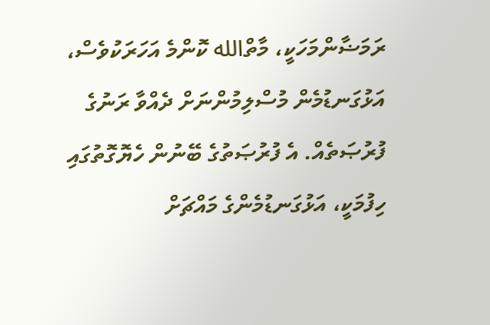ރަމަޟާންމަހަކީ، މާތްالله ކޮންމެ އަހަރަކުވެސް، އަޅުގަނޑުމެން މުސްލިމުންނަށް ދެއްވާ ރަނުގެ ފުރުޞަތެއް. އެ ފުރުޞަތުގެ ބޭނުން ހެޔޮގޮތުގައި ހިފުމަކީ، އަޅުގަނޑުމެންގެ މައްޗަށް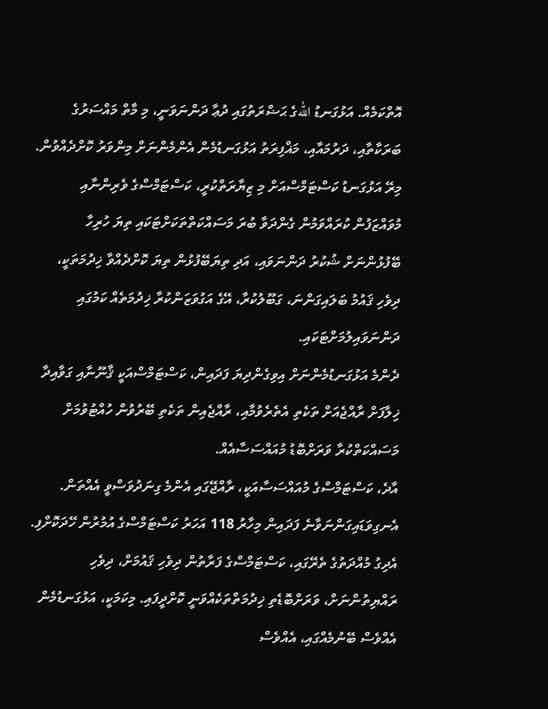އޮތްކަމެއް. އަޅުގަނޑު اللهގެ ޙަޟްރަތުގައި ދުޢާ ދަންނަވަނީ، މި މާތް މައްސަރުގެ ބަރަކާތާއި، ދަރުމައާއި، މަޣްފިރަތު އަޅުގަނޑުމެން އެންމެންނަށް މިންވަރު ކޮށްދެއްވުން.
މިރޭ އަޅުގަނޑު ކަސްޓަމްސްއަށް މި ޒިޔާރަތްކުރީ، ކަސްޓަމްސްގެ ވެރިންނާއި މުވައްޒަފުން ކުރައްވަމުން ގެންދަވާ ބުރަ މަސައްކަތްތަކަށްޓަކައި ތިޔަ ހުރިހާ ބޭފުޅުންނަށް ޝުކުރު ދަންނަވައި، އަދި ތިޔަބޭފުޅުން ތިޔަ ކޮށްދެއްވާ ޚިދުމަތަކީ، ދިވެހި ޤައުމު ބަލައިގަންނަ، ގަބޫލުކުރާ، އޭގެ އަގުވަޒަންކުރާ ޚިދުމަތެއް ކަމުގައި ދަންނަވައިލުމަށްޓަކައި.
ދެންމެ އަޅުގަނޑުމެންނަށް އިވިގެންދިޔަ ފަދައިން، ކަސްޓަމްސްއަކީ ޤާނޫނާއި ގަވާއިދާ ޚިލާފަށް ރާއްޖެއަށް ތަކެތި އެތެރެވުމާއި، ރާއްޖެއިން ތަކެތި ބޭރުވުން ހުއްޓުވުމަށް މަސައްކަތްކުރާ ވަރަށްބޮޑު މުއައްސަސާއެއް.
އާދެ، ކަސްޓަމްސްގެ މުއައްސަސާއަކީ، ރާއްޖޭގައި އެންމެ ގިނަދުވަސްވީ އެއްތަން. އެނގިވަޑައިގަންނަވާނެ ފަދައިން މިހާރު 118 އަހަރު ކަސްޓަމްސްގެ އުމުރުން ހޭދަކޮށްފި. އެދިގު މުއްދަތުގެ ތެރޭގައި، ކަސްޓަމްސްގެ ފަރާތުން ދިވެހި ޤައުމަށް، ދިވެހި ރައްޔިތުންނަށް، ވަރަށްބޮޑެތި ޚިދުމަތްތަކެއްވަނީ ކޮށްދީފައި. މިކަމަކީ، އަޅުގަނޑުމެން އެއްވެސް ބޭނުމެއްގައި، އެއްވެސް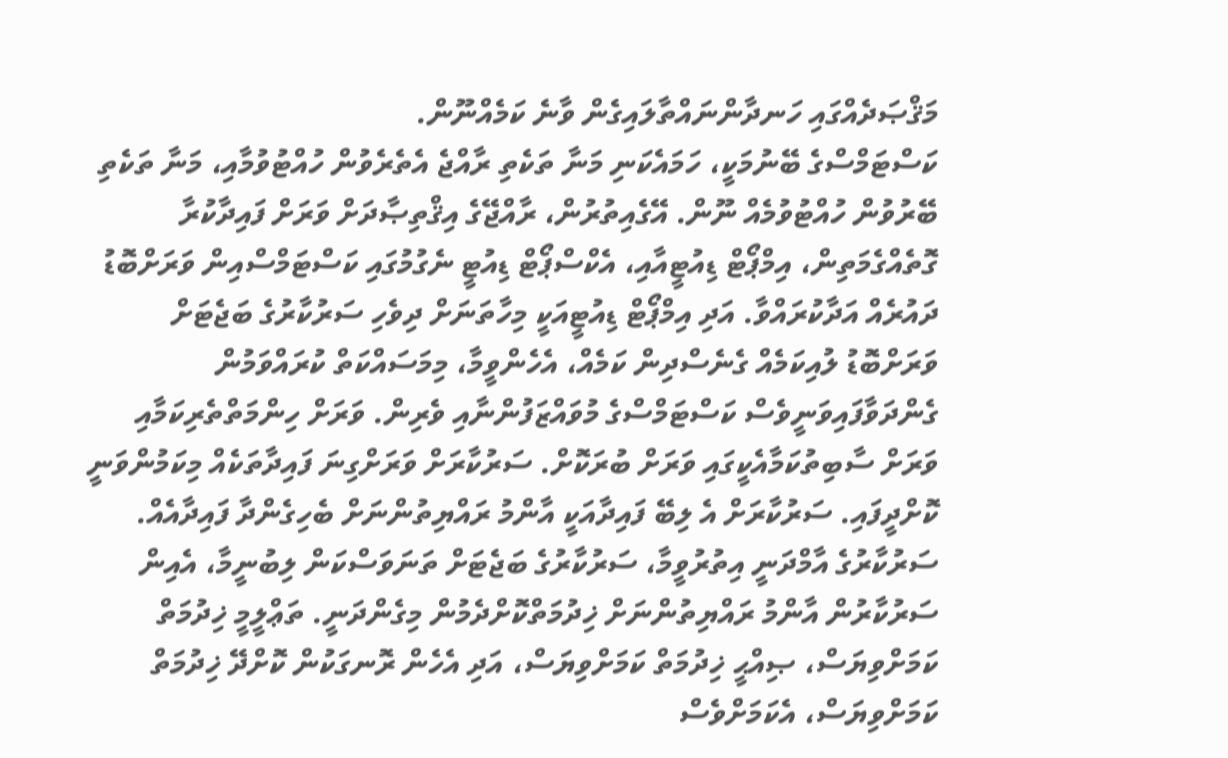މަޤްޞަދެއްގައި ހަނދާންނައްތާލައިގެން ވާނެ ކަމެއްނޫން.
ކަސްޓަމްސްގެ ބޭނުމަކީ، ހަމައެކަނި މަނާ ތަކެތި ރާއްޖެ އެތެރެވުން ހުއްޓުވުމާއި، މަނާ ތަކެތި ބޭރުވުން ހުއްޓުވުމެއް ނޫން. އޭގެއިތުރުން، ރާއްޖޭގެ އިޤްތިޞާދަށް ވަރަށް ފައިދާކުރާ ގޮތެއްގެމަތިން، އިމްޕޯޓް ޑިއުޓީއާއި، އެކްސްޕޯޓް ޑިއުޓީ ނެގުމުގައި ކަސްޓަމްސްއިން ވަރަށްބޮޑު ދައުރެއް އަދާކުރައްވާ. އަދި އިމްޕޯޓް ޑިއުޓީއަކީ މިހާތަނަށް ދިވެހި ސަރުކާރުގެ ބަޖެޓަށް ވަރަށްބޮޑު ލުއިކަމެއް ގެނެސްދިން ކަމެއް، އެހެންވީމާ، މިމަސައްކަތް ކުރައްވަމުން ގެންދަވާފައިވަނީވެސް ކަސްޓަމްސްގެ މުވައްޒަފުންނާއި ވެރިން. ވަރަށް ހިންމަތްތެރިކަމާއި ވަރަށް ސާބިތުކަމާއެކީގައި ވަރަށް ބުރަކޮށް. ސަރުކާރަށް ވަރަށްގިނަ ފައިދާތަކެއް މިކަމުންވަނީ ކޮށްދީފައި. ސަރުކާރަށް އެ ލިބޭ ފައިދާއަކީ އާންމު ރައްޔިތުންނަށް ބެހިގެންދާ ފައިދާއެއް. ސަރުކާރުގެ އާމްދަނީ އިތުރުވީމާ، ސަރުކާރުގެ ބަޖެޓަށް ތަނަވަސްކަން ލިބުނީމާ، އެއިން ސަރުކާރުން އާންމު ރައްޔިތުންނަށް ޚިދުމަތްކޮށްދެމުން މިގެންދަނީ. ތަޢްލީމީ ޚިދުމަތް ކަމަށްވިޔަސް، ޞިއްޙީ ޚިދުމަތް ކަމަށްވިޔަސް، އަދި އެހެން ރޮނގަކުން ކޮށްދޭ ޚިދުމަތް ކަމަށްވިޔަސް، އެކަމަށްވެސް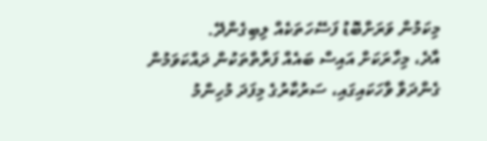މިކަމުން ވަރަށްބޮޑު ފަސޭހަތަކެއް ލިބިގެންދޭ.
އާދެ، މިހާރަކަށް އައިސް ބައެއް ފަރާތްތަކުން ދައްކަވަމުން ގެންދަވާ ވާހަކައިގައި، ސަރުކާރުގެ މިފަދަ މުހިންމު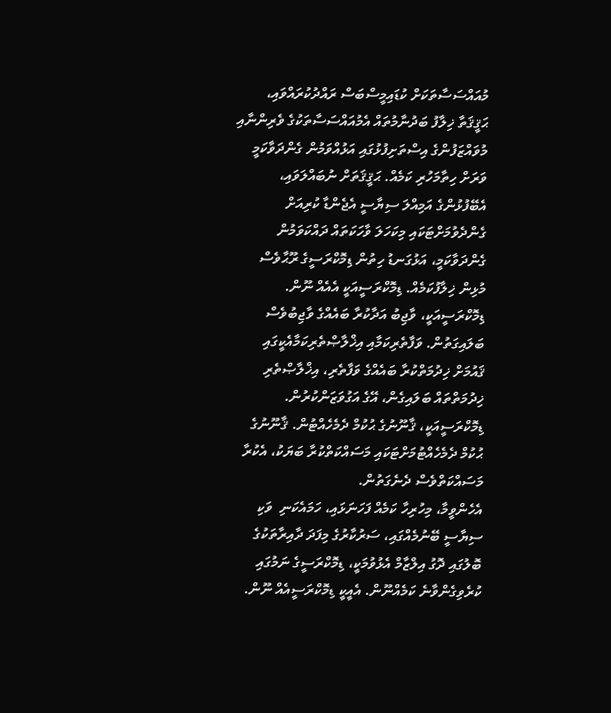މުއައްސަސާތަކަށް ކުޑައިމީސްބަސް ރައްދުކުރައްވައި، ޙަޤީޤަތާ ޚިލާފު ބަދުނާމުތައް އެމުއައްސަސާތަކުގެ ވެރިންނާއި މުވައްޒަފުންގެ އިސްތަށިފުޅުގައި އަޅުއްވަމުން ގެންދަވާކަމީ ވަރަށް ހިތާމަހުރި ކަމެއް. ޙަޤީޤަތަށް ނުބައްލަވައި، އެބޭފުޅުންގެ އަމިއްލަ ސިޔާސީ އެޖެންޑާ ކުރިއަށް ގެންދެވުމަށްޓަކައި މިކަހަލަ ވާހަކަތައް ދައްކަވަމުން ގެންދަވާކަމީ، އަޅުގަނޑު ހިތުން ޑިމޮކްރަސީގެ ރޫޙާވެސް މުޅިން ޚިލާފުކަމެއް. ޑިމޮކްރަސީއަކީ އެއެއް ނޫން. ޑިމޮކްރަސީއަކީ، ވާޖިބު އަދާކުރާ ބައެއްގެ ވާޖިބުވެސް ބަލައިގަތުން. ވަފާތެރިކަމާއި އިޚްލާޞްތެރިކަމާއެކީގައި ޤައުމަށް ޚިދުމަތްކުރާ ބައެއްގެ ވަފާތެރި، އިޚްލާޞްތެރި ޚިދުމަތްތައް ބަލައިގެން، އޭގެ އަގުވަޒަންކުރުން. ޑިމޮކްރަސީއަކީ، ޤާނޫނުގެ ޙުކުމް ދެމެހެއްޓުން. ޤާނޫނުގެ ޙުކުމް ދެމެހެއްޓުމަށްޓަކައި މަސައްކަތްކުރާ ބަޔަކު، އެކުރާ މަސައްކަތްވެސް ދެނެގަތުން.
އެހެންވީމާ، މިހުރިހާ ކަމެއް ފަހަނަޅައި، ހަމައެކަނި  ވަކި ސިޔާސީ ބޭނުމެއްގައި، ސަރުކާރުގެ މިފަދަ ދާއިރާތަކުގެ ބޮލުގައި ދޮގު އިލްޒާމް އެޅުވުމަކީ، ޑިމޮކްރަސީގެ ނަމުގައި ކުރެވިގެންވާނެ ކަމެއްނޫން. އެއީކީ ޑިމޮކްރަސީއެއް ނޫން.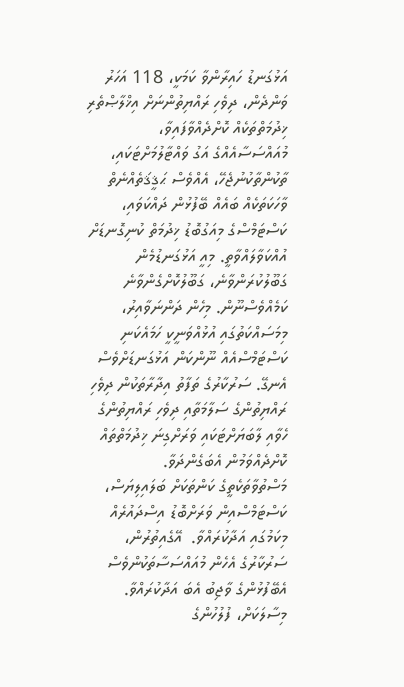އަޅުގަނޑު ހައިރާންވާ ކަމަކީ، 118 އަހަރު ވަންދެން، ދިވެހި ރައްޔިތުންނަށް އިޚްލާޞްތެރި ޚިދުމަތްތަކެއް ކޮށްދެއްވާފައިވާ، މުއައްސަސާއެއްގެ އަގު ވައްޓާލުމަށްޓަކައި، ތާކުންތާކުނުޖެހޭ، އެއްވެސް ޙަޤީޤަތެއްނެތް ވާހަކަތަކެއް ބައެއް ބޭފުޅުން ދައްކަވައި، ކަސްޓަމްސްގެ މިއަގުބޮޑު ޚިދުމަތް ކުނިގޮނޑަށް އުއްކަވާލައްވާތީ. މިއީ އަޅުގަނޑުމެން ގަބޫލުކުރަންވާނެ، ގަބޫލުކޮށްގެންވާނެ ކަމެއްވެސްނޫން. މިހެން ދަންނަވާއިރު، މިމަސައްކަތުގައި އުޅުއްވަނީކީ ހަމައެކަނި ކަސްޓަމްސްއެއް ނޫންކަން އަޅުގަނޑަށްވެސް އެނގޭ. ސަރުކާރުގެ ތަފާތު އިދާރާތަކުން ދިވެހި ރައްޔިތުންގެ ސަލާމަތާއި ދިވެހި ރައްޔިތުންގެ ހެވާއި ލާބަޔަށްޓަކައި ވަރަށްގިނަ ޚިދުމަތްތައް ކޮށްދެއްވަމުން އެބަގެންދަވާ.
މަސްތުވާތަކެތީގެ ކަންތަކަށް ބަލައިލިޔަސް، ކަސްޓަމްސްއިން ވަރަށްބޮޑު އިސްދައުރެއް މިކަމުގައި އަދާކުރައްވާ.  އޭގެއިތުރުން، ސަރުކާރުގެ އެހެން މުއައްސަސާތަކުންވެސް އެބޭފުޅުންގެ ވާޖިބު އެބަ އަދާކުރައްވާ. މިސާލަކަށް، ފުލުހުންގެ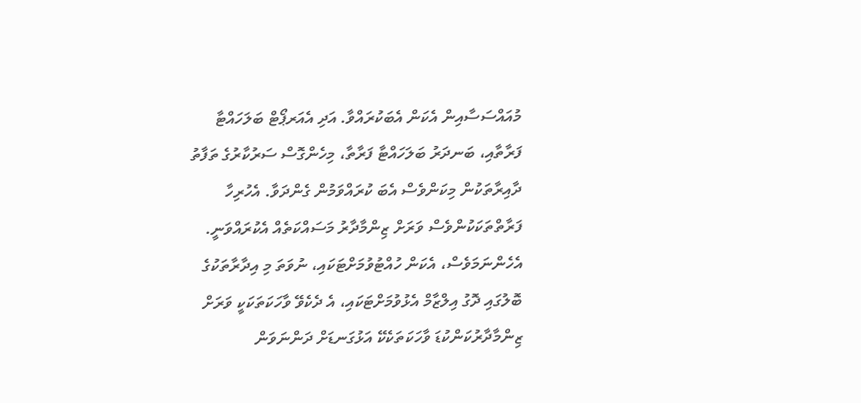މުއައްސަސާއިން އެކަން އެބަކުރައްވާ. އަދި އެއަރޕޯޓް ބަލަހައްޓާ ފަރާތާއި، ބަނދަރު ބަލަހައްޓާ ފަރާތާ، މިހެންގޮސް ސަރުކާރުގެ ތަފާތު ދާއިރާތަކުން މިކަންވެސް އެބަ ކުރައްވަމުން ގެންދަވާ. އެހުރިހާ ފަރާތްތަކަކުންވެސް ވަރަށް ޒިންމާދާރު މަސައްކަތެއް އެކުރައްވަނީ.  އެހެންނަމަވެސް، އެކަން ހުއްޓުވުމަށްޓަކައި، ނުވަތަ މި އިދާރާތަކުގެ ބޮލުގައި ދޮގު އިލްޒާމް އެޅުވުމަށްޓަކައި، އެ ދެކެވޭ ވާހަކަތަކަކީ ވަރަށް ޒިންމާދާރުކަންކުޑަ ވާހަކަތަކެކޭ އަޅުގަނޑަށް ދަންނަވަން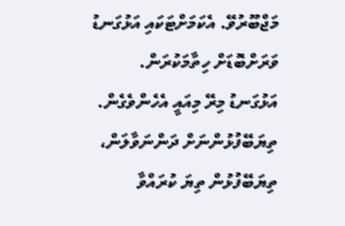މަޖްބޫރުވޭ. އެކަމަށްޓަކައި އަޅުގަނޑު ވަރަށްބޮޑަށް ހިތާމަކުރަން.
އަޅުގަނޑު މިރޭ މިއައީ އެހެންވެގެން. ތިޔަބޭފުޅުންނަށް ދަންނަވާލަން، ތިޔަބޭފުޅުން ތިޔަ ކުރައްވާ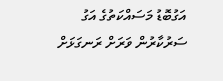އަގުބޮޑު މަސައްކަތުގެ އަގު ސަރުކާރުން ވަރަށް ރަނގަޅަށް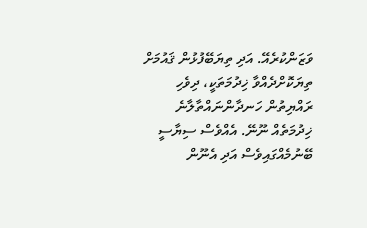ވަޒަންކުރެއޭ. އަދި ތިޔަބޭފުޅުން ޤައުމަށް ތިޔަކޮށްދެއްވާ ޚިދުމަތަކީ، ދިވެހި ރައްޔިތުން ހަނދާންނައްތާލާނެ ޚިދުމަތެއް ނޫނޭ. އެއްވެސް ސިޔާސީ ބޭނުމެއްގައިވެސް އަދި އެނޫން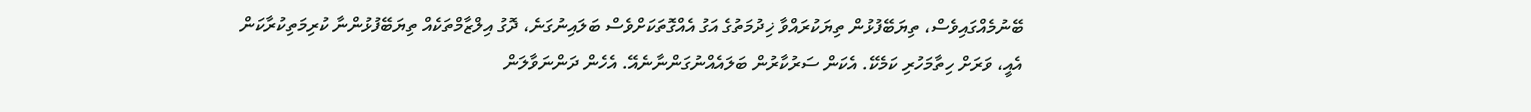ބޭނުމެއްގައިވެސް، ތިޔަބޭފުޅުން ތިޔަކުރައްވާ ޚިދުމަތުގެ އަގު އެއްގޮތަކަށްވެސް ބަލައިނުގަނެ، ދޮގު އިލްޒާމްތަކެއް ތިޔަބޭފުޅުންނާ ކުރިމަތިކުރާކަން އެއީ، ވަރަށް ހިތާމަހުރި ކަމެކޭ. އެކަން ސަރުކާރުން ބަލައެއްނުގަންނާނެއޭ. އެހެން ދަންނަވާލަން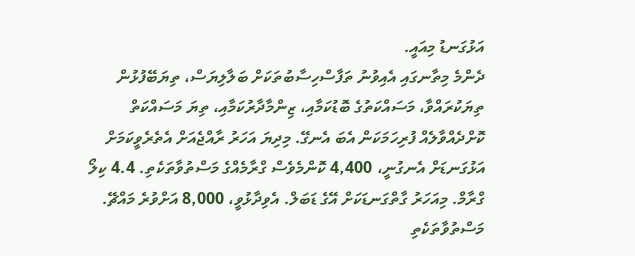އަޅުގަނޑު މިއައީ.
ދެންމެ މިތާނގައި އެއިވުނު ތަފާސްހިސާބުތަކަށް ބަލާލިޔަސް، ތިޔަބޭފުޅުން ތިޔަކުރައްވާ، މަސައްކަތުގެ ބޮޑުކަމާއި، ޒިންމާދާރުކަމާއި، ތިޔަ މަސައްކަތް ކޮށްދެއްވާލެއް ފުރިހަމަކަން އެބަ އެނގޭ. މިދިޔަ އަހަރު ރާއްޖެއަށް އެތެރެވީކަމަށް އަޅުގަނޑަށް އެނގުނީ، 4,400 ކޮންމެވެސް ގްރާމެއްގެ މަސްތުވާތަކެތި. 4.4 ކިލޯ ގްރާމް. މިއަހަރު ގާތްގަނޑަކަށް އޭގެ ޑަބަލް. އެވިދާޅުވީ، 8,000 އަށްވުރެ މައްޗޭ. މަސްތުވާތަކެތި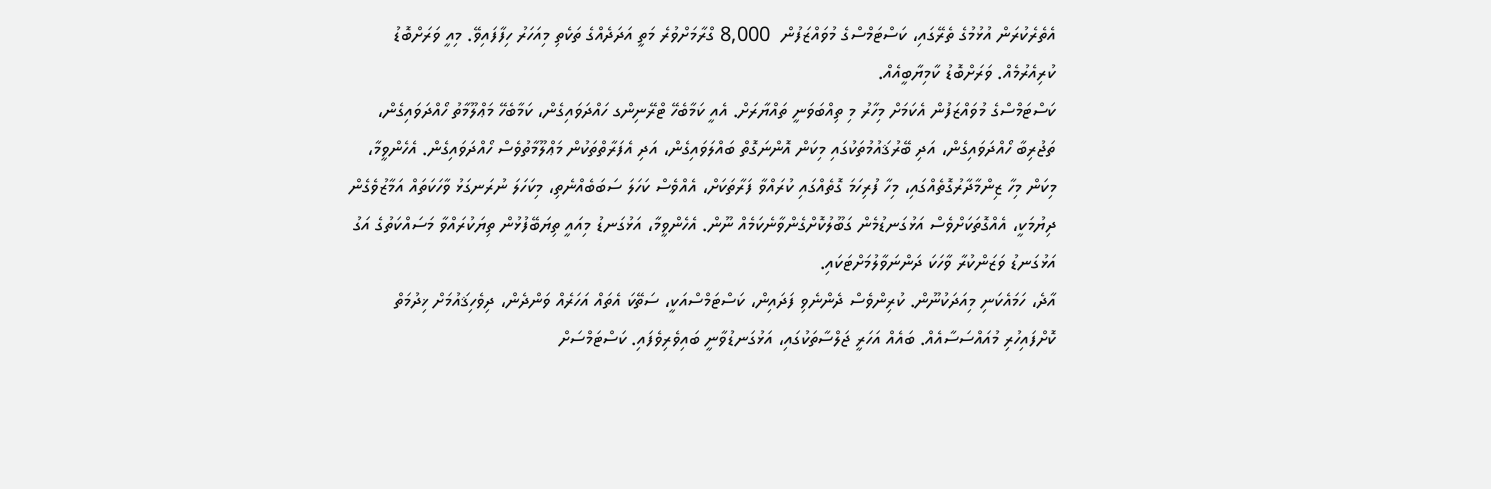އެތެރެކުރަން އުޅުމުގެ ތެރޭގައި، ކަސްޓަމްސްގެ މުވައްޒަފުން  8,000 ގްރާމަށްވުރެ މަތީ އަދަދެއްގެ ތަކެތި މިއަހަރު ހިފާފައިވޭ. މިއީ ވަރަށްބޮޑު ކުރިއެރުމެއް. ވަރަށްބޮޑު ކާމިޔާބީއެއް.
ކަސްޓަމްސްގެ މުވައްޒަފުން އެކަމަށް މިހާރު މި ތިއްބަވަނީ ތައްޔާރަށް. އެއީ ކަމާބެހޭ ޓްރޭނިންގ ހައްދަވައިގެން، ކަމާބެހޭ މަޢްލޫމާތު ހޯއްދަވައިގެން، ތަޖުރިބާ ހޯއްދަވައިގެން، އަދި ބޭރުޤައުމުތަކުގައި މިކަން އޮންނަގޮތް ބައްލަވައިގެން، އަދި އެފަރާތްތަކުން މަޢްލޫމާތުވެސް ހޯއްދަވައިގެން. އެހެންވީމާ، މިކަން މިހާ ޒިންމާދާރުގޮތެއްގައި، މިހާ ފުރިހަމަ ގޮތެއްގައި ކުރައްވާ ފަރާތަކަށް، އެއްވެސް ކަހަލަ ސަބަބެއްނެތި، މިކަހަލަ ނުރަނގަޅު ވާހަކަތައް އަމާޒުވެގެން ދިޔުމަކީ، އެއްގޮތަކަށްވެސް އަޅުގަނޑުމެން ގަބޫލުކޮށްގެންވާނެކަމެއް ނޫން. އެހެންވީމާ، އަޅުގަނޑު މިއައީ ތިޔަބޭފުޅުން ތިޔަކުރައްވާ މަސައްކަތުގެ އަގު އަޅުގަނޑު ވަޒަންކުރާ ވާހަކަ ދަންނަވާލުމަށްޓަކައި.
އާދެ، ހަމައެކަނި މިއަދަކުނޫން. ކުރިންވެސް ދެންނެވި ފަދައިން، ކަސްޓަމްސްއަކީ، ސަތޭކަ އެތައް އަހަރެއް ވަންދެން، ދިވެހިޤައުމަށް ޚިދުމަތް ކޮށްފައިހުރި މުއައްސަސާއެއް. ބައެއް އަހަރީ ޖަލްސާތަކުގައި، އަޅުގަނޑުވާނީ ބައިވެރިވެފައި. ކަސްޓަމްސަށް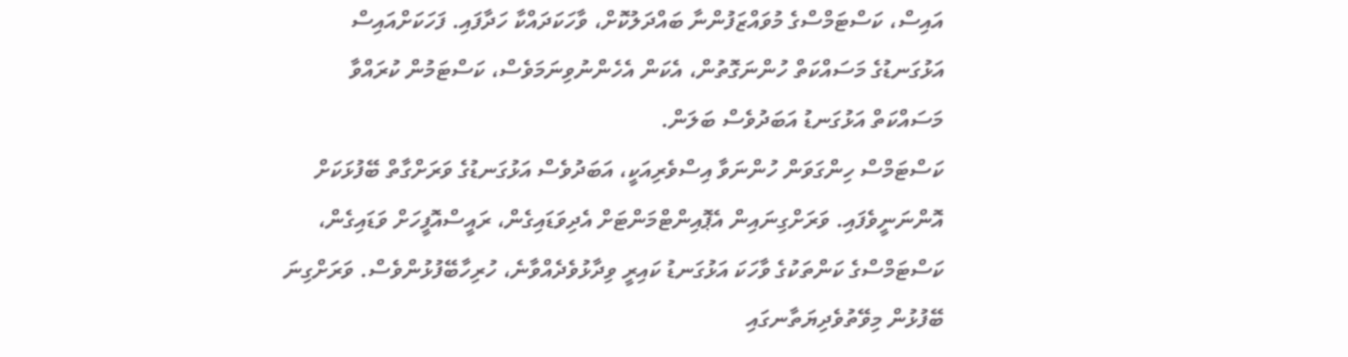އައިސް، ކަސްޓަމްސްގެ މުވައްޒަފުންނާ ބައްދަލުކޮށް، ވާހަކަދައްކާ ހަދާފައި. ފަހަކަށްއައިސް އަޅުގަނޑުގެ މަސައްކަތް ހުންނަގޮތުން، އެކަން އެހެންނުވިނަމަވެސް، ކަސްޓަމުން ކުރައްވާ މަސައްކަތް އަޅުގަނޑު އަބަދުވެސް ބަލަން.
ކަސްޓަމްސް ހިންގަވަން ހުންނަވާ އިސްވެރިއަކީ، އަބަދުވެސް އަޅުގަނޑުގެ ވަރަށްގާތް ބޭފުޅަކަށް އޮންނަނީވެފައި. ވަރަށްގިނައިން އެޕޮއިންޓްމަންޓަށް އެދިވަޑައިގެން، ރައީސްއޮފީހަށް ވަޑައިގެން، ކަސްޓަމްސްގެ ކަންތަކުގެ ވާހަކަ އަޅުގަނޑު ކައިރީ ވިދާޅުވެދެއްވާނެ، ހުރިހާބޭފުޅުންވެސް. ވަރަށްގިނަ ބޭފުޅުން މިވޭތުވެދިޔަތާނގައި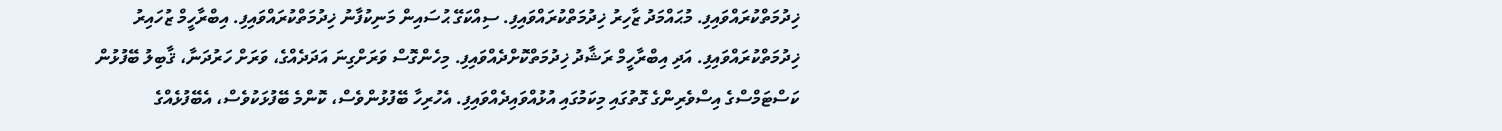ޚިދުމަތްކުރައްވައިފި. މުޙައްމަދު ޒާހިރު ޚިދުމަތްކުރައްވައިފި. ސިއްކަގޭ ޙުސައިން މަނިކުފާނު ޚިދުމަތްކުރައްވައިފި. އިބްރާހީމް ޒުހައިރު ޚިދުމަތްކުރައްވައިފި. އަދި އިބްރާހީމް ރަޝާދު ޚިދުމަތްކޮށްދެއްވައިފި. މިހެންގޮސް ވަރަށްގިނަ އަދަދެއްގެ، ވަރަށް ހަރުދަނާ، ޤާބިލު ބޭފުޅުން ކަސްޓަމްސްގެ އިސްވެރިންގެ ގޮތުގައި މިކަމުގައި އުޅުއްވައިދެއްވައިފި. އެހުރިހާ ބޭފުޅުންވެސް، ކޮންމެ ބޭފުޅަކުވެސް، އެބޭފުޅެއްގެ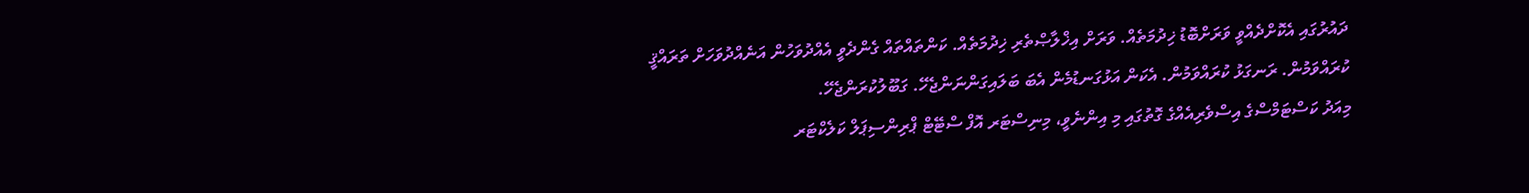ދައުރުގައި އެކޮށްދެއްވީ ވަރަށްބޮޑު ޚިދުމަތެއް. ވަރަށް އިޚްލާޞްތެރި ޚިދުމަތެއް. ކަންތައްތައް ގެންދެވީ އެއްދުވަހުން އަނެއްދުވަހަށް ތަރައްޤީ ކުރައްވަމުން. ރަނގަޅު ކުރައްވަމުން. އެކަން އަޅުގަނޑުމެން އެބަ ބަލައިގަންނަންޖެހޭ. ގަބޫލުކުރަންޖެހޭ.
މިއަދު ކަސްޓަމްސްގެ އިސްވެރިއެއްގެ ގޮތުގައި މި އިންނެވީ، މިނިސްޓަރ އޮފް ސްޓޭޓް ޕްރިންސިޕަލް ކަލެކްޓަރ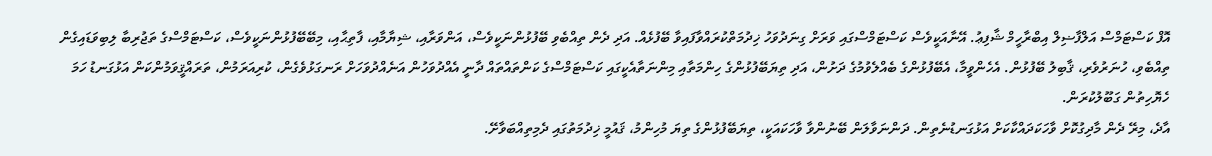އޮފް ކަސްޓަމްސް އަލްފާޟިލް އިބްރާހީމް ޝާފިޢު. އޭނާއަކީވެސް ކަސްޓަމްސްގައި ވަރަށް ގިނަދުވަހު ޚިދުމަތްކުރައްވާފައިވާ ބޭފުޅެއް. އަދި ދެން ތިއްބެވި ބޭފުޅުންނަކީވެސް، އަންވަރާއި، ޝިޔާމާއި، ފާތިޙާއި، މިބޭބޭފުޅުންނަކީވެސް، ކަސްޓަމްސްގެ ތަޖުރިބާ ލިބިވަޑައިގެން ތިއްބެވި، ހުނަރުވެރި، ޤާބިލު ބޭފުޅުން. އެހެންވީމާ، އެބޭފުޅުންގެ ބެއްލެވުމުގެ ދަށުން، އަދި ތިޔަބޭފުޅުންގެ ހިންމަތާއި މިންނަތާއެކީގައި ކަސްޓަމްސްގެ ކަންތައްތައް ދާނީ އެއްދުވަހުން އަނެއްދުވަހަށް ރަނގަޅުވެގެން، ކުރިއަރަމުން، ތަރައްޤީވަމުންކަން އަޅުގަނޑު ހަމަ ހެޔޮހިތުން ގަބޫލުކުރަން.
އާދެ، މިރޭ ދެން މާދިގުކޮށް ވާހަކަދައްކާކަށް އަޅުގަނޑުނެތިން. ދަންނަވާލަން ބޭނުންވާ ވާހަކައަކީ، ތިޔަބޭފުޅުންގެ ތިޔަ މުހިންމު، ޤައުމީ ޚިދުމަތުގައި ދެމިތިއްބަވާށޭ.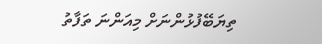ތިޔަބޭފުޅުންނަށް މިއަންނަ ތަފާތު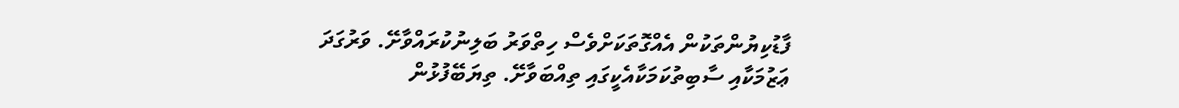ފާޑުކިޔުންތަކުން އެއްގޮތަކަށްވެސް ހިތްވަރު ބަލިނުކުރައްވާށޭ. ވަރުގަދަ ޢަޒުމަކާއި ސާބިތުކަމަކާއެކީގައި ތިއްބަވާށޭ. ތިޔަބޭފުޅުން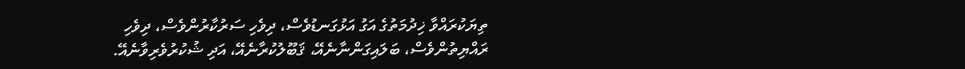ތިޔަކުރައްވާ ޚިދުމަތުގެ އަގު އަޅުގަނޑުވެސް، ދިވެހި ސަރުކާރުންވެސް، ދިވެހި ރައްޔިތުންވެސް، ބަލައިގަންނާނެއޭ، ޤަބޫލުކުރާނެއޭ، އަދި ޝުކުރުވެރިވާނެއޭ.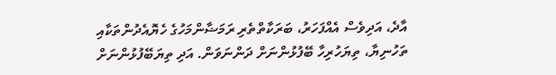އާދެ، އަދިވެސް އެއްފަހަރު، ބަރަކާތްތެރި ރަމަޟާންމަހުގެ ހެޔޮއެދުންތަކާއި ތަހުނިޔާ، ތިޔަހުރިހާ ބޭފުޅުންނަށް ދަންނަވަން. އަދި ތިޔަބޭފުޅުންނަށް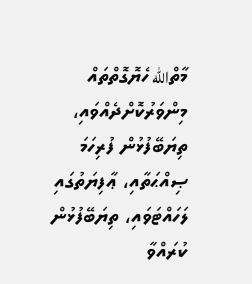މާތްالله ހެޔޮގޮތްތައް މިންވަރުކޮށްދެއްވައި، ތިޔަބޭފުޅުން ފުރިހަމަ ޞިއްޙަތާއި، ޢާފިޔަތުގައި ލަހައްޓަވައި، ތިޔަބޭފުޅުން ކުރައްވާ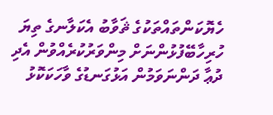ހެޔޮކަންތައްތަކުގެ ޘަވާބު އެކަލާނގެ ތިޔަ ހުރިހާބޭފުޅުންނަށް މިންވަރުކުރެއްވުން އެދި ދުޢާ ދަންނަވަމުން އަޅުގަނޑުގެ ވާހަކަކޮޅު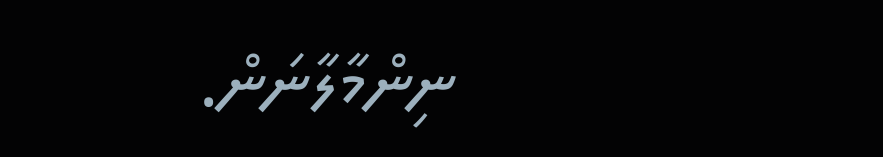ނިންމާލާނަން.